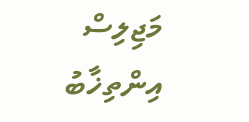މަޖިލިސް އިންތިޚާބު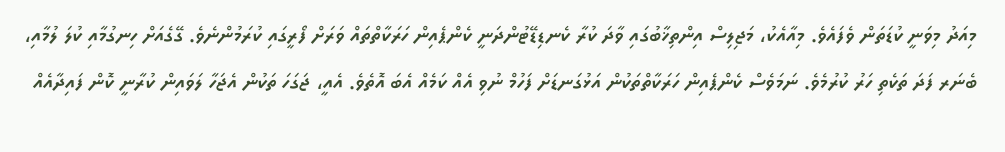މިއަދު މިވަނީ ކުޑަތަން ވެފައެވެ. މިއާއެކު، މަޖިލިސް އިންތިޚާބުގައި ވާދަ ކުރާ ކެނޑިޑޭޓުންދަނީ ކެންޕެއިން ހަރަކާތްތައް ވަރަށް ފޯރީގައި ކުރަމުންނެވެ. ގޭގެއަށް ހިނގުމާއި ކުލަ ލުމާއި، ބެނަރ ފަދަ ތަކެތި ހަރު ކުރުމެވެ. ނަމަވެސް ކެންޕެއިން ހަރަކާތްތަކުން އަޅުގަނޑަށް ފަހުމް ނުވި އެއް ކަމެއް އެބަ އޮތެވެ. އެއީ، ޖަގަހަ ތަކުން އެޖަހާ ލަވައިން ކުރާނީ ކޮން ފައިދާއެއް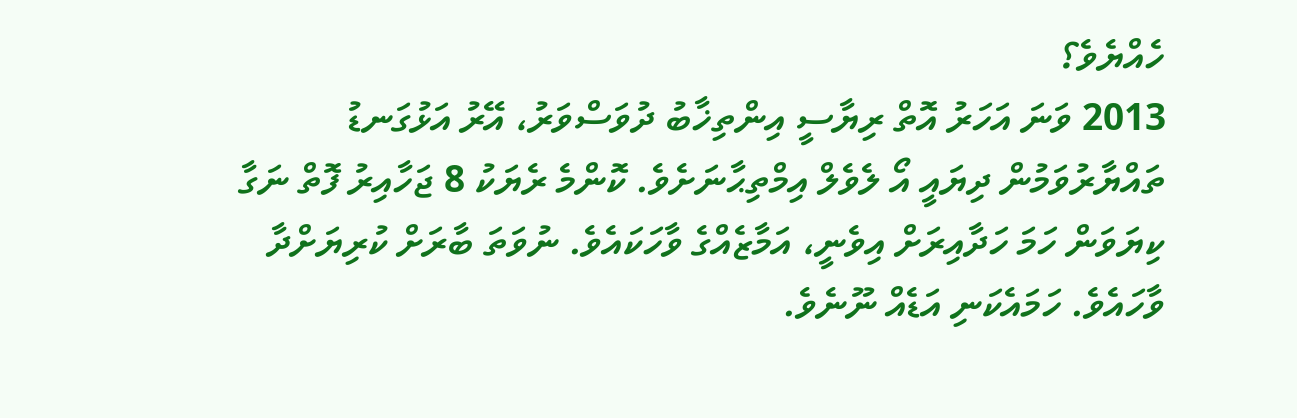ހެއްޔެވެ؟
2013 ވަނަ އަހަރު އޮތް ރިޔާސީ އިންތިޚާބު ދުވަސްވަރު، އޭރު އަޅުގަނޑު ތައްޔާރުވަމުން ދިޔައީ އޯ ލެވެލް އިމްތިޙާނަށެވެ. ކޮންމެ ރެޔަކު 8 ޖަހާއިރު ފޮތް ނަގާ ކިޔަވަން ހަމަ ހަދާއިރަށް އިވެނީ، އަމާޒެއްގެ ވާހަކައެވެ. ނުވަތަ ބާރަށް ކުރިޔަށްދާ ވާހައެވެ. ހަމައެކަނި އަޑެއް ނޫނެވެ.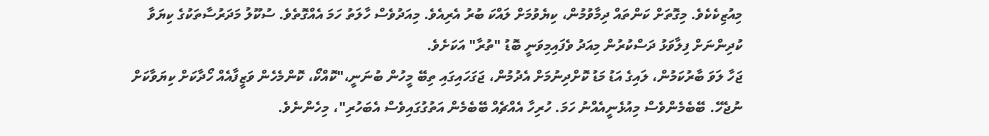މިއުޒިކެކެވެ. މިގޮތަށް ކަންތައް ދިމާވުމުން، ކިޔެވުމަށް ލައްކަ ބުރު އެރިއެވެ. މިއަދުވެސް ހާލަތު ހަމަ އެއްގޮތެވެ. ސުކޫލު މަދަރުސާތަކުގެ ކިޔަވާ ކުދިންނަށް ފިލާވަޅު ދަސްކުރުން މިއަދު ވެފައިމިވަނީ ބޮޑު "ތުރާ" އަކަށެވެ.
ޖަހާ ލަވަ ބާރުކަމުން، ލައިގެ އަޑު މަޑު ކޮށްދިނުމަށް އެދުމުން، ޖަގަހައިގައި ތިބޭ މީހުން ބުނަނީ،"ކޮއްކޯ، ކޮންމެހެން ވަޒީފާއެއް ހޯދާކަށް ކިޔަވާކަށް ނުޖެހޭ. ބޭބެމެންވެސް މިއުޅެނީއެއްނު ހަމަ. ހުރިހާ އެއްޗެއް ބޭބެމެން އަތުގުގައިވެސް އެބަހުރި"، މިހެންނެވެ.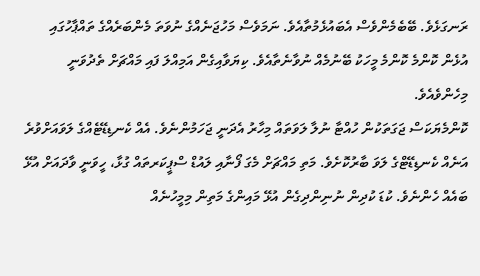ރަނގަޅެވެ. ބޭބެމެންވެސް އެބައުޅެމުތާއެވެ. ނަމަވެސް މަހުޖަނެއްގެ ނުވަތަ މެންބަރެއްގެ ތައްޕާހުގައި އުޅެން ކޮންމެ ކޮންމެ މީހަކު ބޭނުމެއް ނުވާނެތާއެވެ. ކިޔަވާއިގެން އަމިއްލަ ފައި މައްޗަށް ތެދުވަނީ މިހެންވެއެވެ.
ކޮންމެޔަކަސް ޖަގަތަކުން ހުއްޓާ ނުލާ ލަވަތައް މިހާރު އެދަނީ ޖަހަމުންނެވެ. އެއް ކެނޑިޑޭޓެއްގެ ލަވައަށްވުރެ އަނެއް ކެނޑިޑޭޓްގެ ލަވަ ބާރުކޮށެވެ. މަތި މައްޗަށް މެގަ ފޯނާއި ލައުޑް ސްޕީކަރތައް ގުޅާ، ހީވަނީ ވާދައަށް އުޅޭ ބައެއް ހެންނެވެ. ކުޑަ ކުދިން ނުނިންދިގެން އުޅޭ މައިންގެ މަތިން މިމީހުނެއް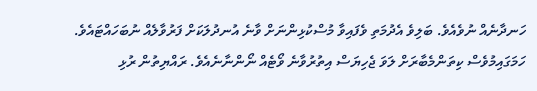ހަނދާނެއް ނުވެއެވެ. ބަލިވެ އެދުމަތި ވެފައިވާ މުސްކުޅިންނަށް ވާނެ އުނދުލަކަށް ފަރުވާލެއް ނުބަހައްޓައެވެ.
ހަމަގައިމުވެސް ކިތަންމެބާރަށް ލަވަ ޖެހިޔަސް އިތުރުވާނެ ވޯޓެއް ނޯންނާނެއެވެ. ރައްޔިތުން ރުޅި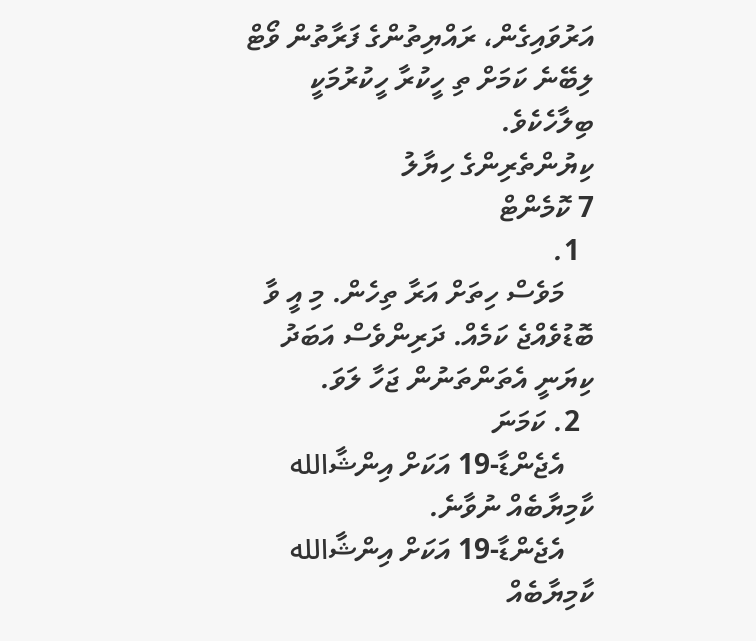އަރުވައިގެން، ރައްޔިތުންގެ ފަރާތުން ވޯޓް ލިބޭނެ ކަމަށް ތި ހީކުރާ ހީކުރުމަކީ ބިލާހެކެވެ.
ކިޔުންތެރިންގެ ހިޔާލު
7 ކޮމެންޓް
  1.
    މަވެސް ހިތަށް އަރާ ތިހެން. މި އީ ވާ ބޮޑުވެއްޖެ ކަމެއް. ދަރިންވެސް އަބަދު ކިޔަނީ އެތަންތަނުން ޖަހާ ލަވަ.
  2. ކަމަނަ
    އެޖެންޑާ-19 އަކަށް އިންޝާالله ކާމިޔާބެއް ނުވާނެ.
    އެޖެންޑާ-19 އަކަށް އިންޝާالله ކާމިޔާބެއް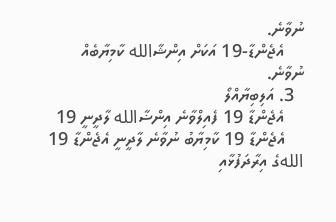ނުވާނެ.
    އެޖެންޑާ-19 އަކަށް އިންޝާالله ކާމިޔާބެއް ނުވާނެ.
  3. އަލިބިޔާއްލޯ
    އެޖެންޑާ 19 ފެއިލްވާނެ އިންޟާالله ލާދީނީ 19
    އެޖެންޑާ 19 ކާމިޔާބު ނުވާނެ ލާދީނީ އެޖެންޑާ 19 اللهގެ އިރާދަފުޅާއި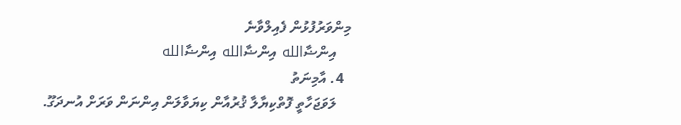މިންވަރުފުޅުން ފެއިލްވާނެ
    އިންޟާالله އިންޟާالله އިންޟާالله
  4. އާމިނަތު
    ލަވަޖަހާތީ ފޮތްކިޔާލާ ޤުރުއާން ކިޔަވާލަން އިންނަން ވަރަށް އުނދަގޫ.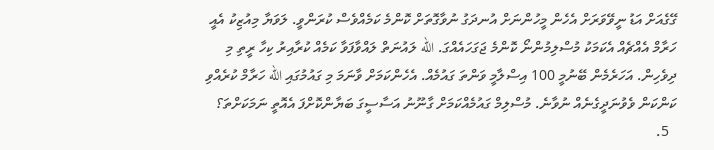ގޭގެއަށް އަޑު ނީވޭވަރަށް އެހެން މީހުންނަށް އުނދަގު ނުވާގޮތަށް ކޮންމެ ކަމެއްވެސް ކުރަންވީ. ލަވަޔާ މިއުޒިކު އެއީ ހަރާމް އެއްޗެއް އެކަމަކު މުސްލިމުންނޯ ކޮންމެ ޖަގަހައެއްގަ. الله ލައުނަތް ލައްވާފަވާ ކަމެއް ކުރާއިރު ކިހާ ރީތި މި ދިވެހިން. އަހަރެމެން ބޭނުމީ 100 އިސްލާމީ ވަންތަ ގައުމެއް. އެހެންކަމަށް ވާނަމަ މި ގައުމުގައި الله ހަރާމް ކުރެއްވި ކަންކަން ވެވުނަދީގެނެއް ނުވާނެ. މުސްލިމް ގައުމެއްކަމަށް ގާނޫނު އަސާސީގަ ބަޔާންކޮށްފަ އެއޮތީ ނަމަކަށްތަ؟
  5.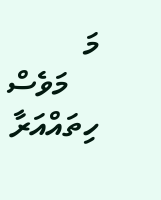މަ
    މަވެސް ހިތައްއަރާ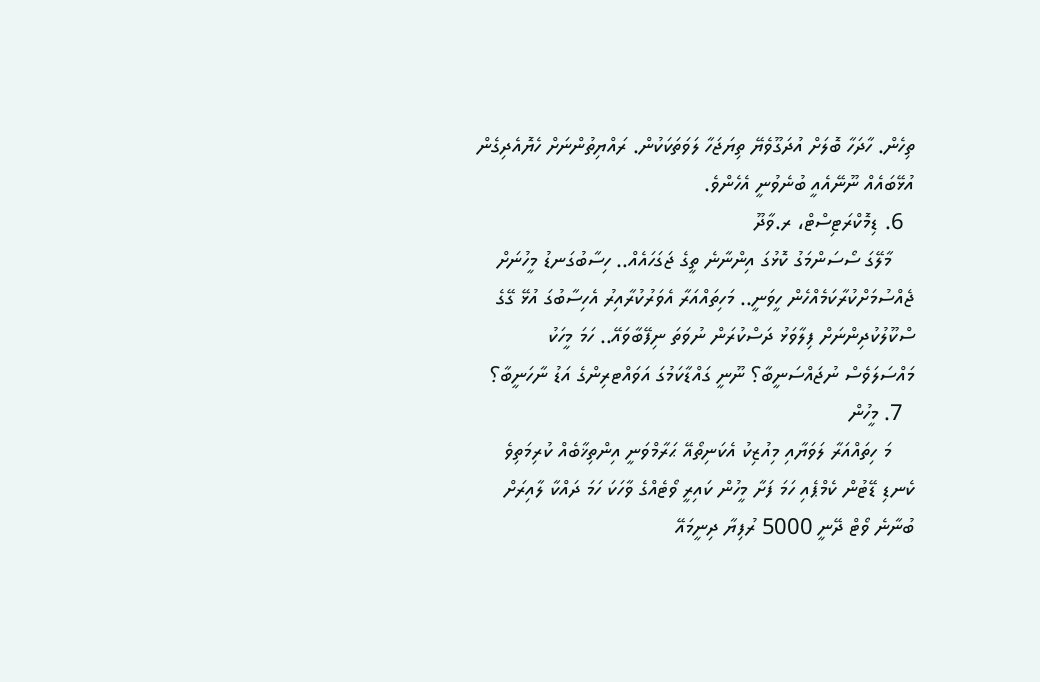ތިހެން. ހާދަހާ ބޮލަށް އުދަގޫވެޔޭ ތިޔަޖަހާ ލަވަތަކަކުން. ރައްޔިތުންނަށް ހެޔޮއެދިގެން އުޅޭބައެއް ނޫނޭއެއީ ބުނެވުނީ އެހެންވެ.
  6. ޑިމޮކްރަޓިސްޓް، ރ.ވާދޫ
    މާލޭގަ ސޯސަންމަގު ކޮޅުގަ އިންނާނެ ތީގެ ޖަގަހައެއް.. ހިސާބުގަނޑު މީހުނަށް ޖެއްސުމަށްކުރާކަމެއްހެން ހީވަނީ.. މަހިތައްއަރާ އެވަރުކުރާއިރު އެހިސާބުގަ އުޅޭ ގޭގެ ސްކޫލުކުދިންނަށް ފިލާވަޅު ދަސްކުރަން ނުވަތަ ނިފޭބާވައޭ.. ހަމަ މީހަކު މައްސަލަވެސް ނުޖައްސަނީބާ؟ ނޫނީ ގައްޑާކަމުގަ އަވައްޓރިންގެ އަޑު ނާހަނީބާ؟
  7. މީހުން
    މަ ހިތައްއަރާ ލަވަޔާއި މިއުޒިކު އެކަނިތޯއޭ ޙަރާމްވަނީ އިންތިޚާބެއް ކުރިމަތިވެ ކެނޑި ޑޭޓުން ކެމްޕެއި ހަމަ ފަށާ މީހުން ކައިރީ ވޯޓެއްގެ ވާހަކަ ހަމަ ދައްކާ ލާއިރަށް ބުނާނެ ވޯޓް ދޭނީ 5000 ރުފިޔާ ދިނީމައޭ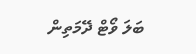ބަލަ ވޯޓް ދޭމަތިން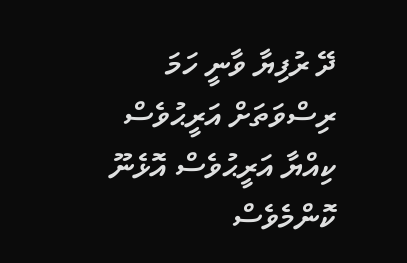ދޭ ރުފިޔާ ވާނީ ހަމަ ރިސްވަތަށް އަރީޙުވެސް ކިއްޔާ އަރީޙުވެސް އޮޅެނޫ ކޮންމެވެސް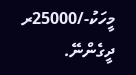މީހަކު-/25000ރ ދީގެންނޭ.